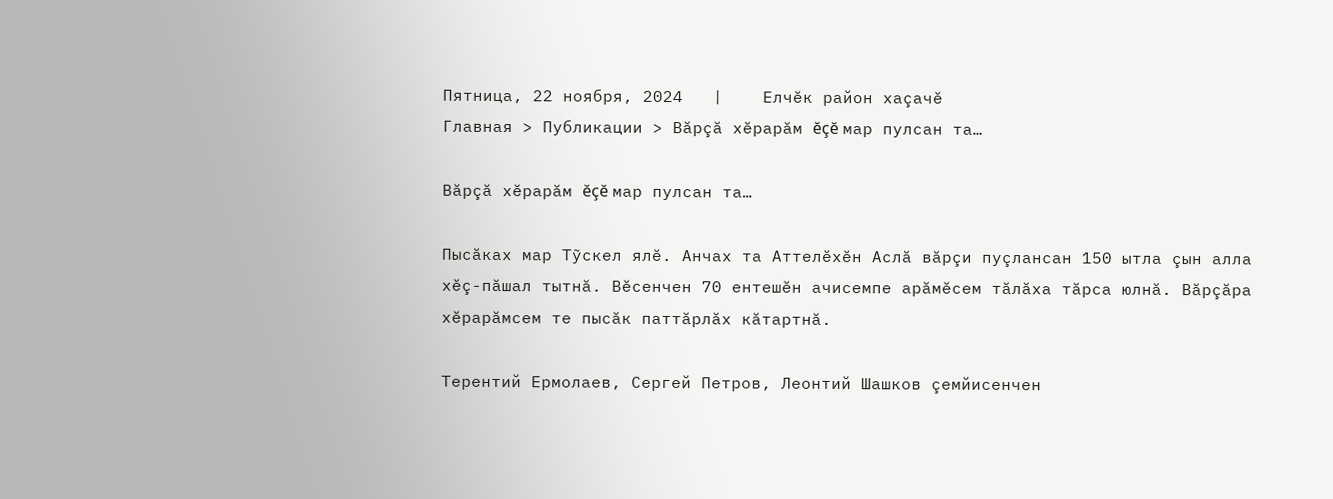Пятница, 22 ноября, 2024   |    Елчĕк район хаçачĕ
Главная > Публикации > Вăрçă хĕрарăм ĕçĕ мар пулсан та…

Вăрçă хĕрарăм ĕçĕ мар пулсан та…

Пысăках мар Тỹскел ялĕ. Анчах та Аттелĕхĕн Аслă вăрçи пуçлансан 150 ытла çын алла хĕç-пăшал тытнă. Вĕсенчен 70 ентешĕн ачисемпе арăмĕсем тăлăха тăрса юлнă. Вăрçăра хĕрарăмсем те пысăк паттăрлăх кăтартнă.

Терентий Ермолаев, Сергей Петров, Леонтий Шашков çемйисенчен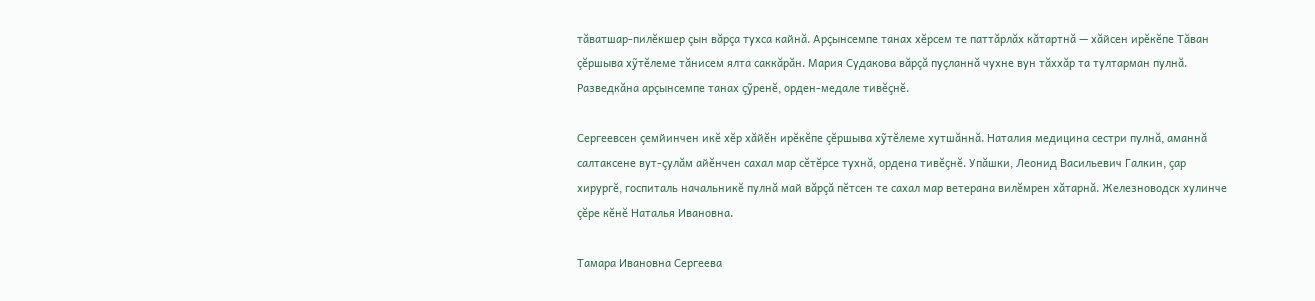тăватшар-пилĕкшер çын вăрçа тухса кайнă. Арçынсемпе танах хĕрсем те паттăрлăх кăтартнă — хăйсен ирĕкĕпе Тăван çĕршыва хỹтĕлеме тăнисем ялта саккăрăн. Мария Судакова вăрçă пуçланнă чухне вун тăххăр та тултарман пулнă. Разведкăна арçынсемпе танах çỹренĕ, орден-медале тивĕçнĕ.

Сергеевсен çемйинчен икĕ хĕр хăйĕн ирĕкĕпе çĕршыва хỹтĕлеме хутшăннă. Наталия медицина сестри пулнă, аманнă салтаксене вут-çулăм айĕнчен сахал мар сĕтĕрсе тухнă, ордена тивĕçнĕ. Упăшки, Леонид Васильевич Галкин, çар хирургĕ, госпиталь начальникĕ пулнă май вăрçă пĕтсен те сахал мар ветерана вилĕмрен хăтарнă. Железноводск хулинче çĕре кĕнĕ Наталья Ивановна.

Тамара Ивановна Сергеева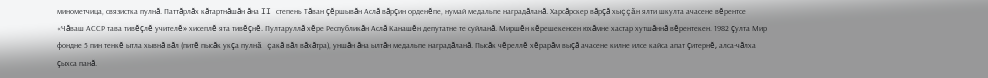минометчица, связистка пулнă. Паттăрлăх кăтартнăшăн ăна II степень Тăван çĕршывăн Аслă вăрçин орденĕпе, нумай медальпе наградăланă. Харсăрскер вăрçă хыççăн ялти шкулта ачасене вĕрентсе «Чăваш АССР тава тивĕçлĕ учителĕ» хисеплĕ ята тивĕçнĕ. Пултаруллă хĕре Республикăн Аслă Канашĕн депутатне те суйланă. Миршĕн кĕрешекенсен юхăмне хастар хутшăннă вĕрентекен. 1982 çулта Мир фондне 5 пин тенкĕ ытла хывнă вăл (питĕ пысăк укçа пулнă çакă вăл вăхăтра), уншăн ăна ылтăн медальпе наградăланă. Пысăк чĕреллĕ хĕрарăм выçă ачасене килне илсе кайса апат çитернĕ, алса-чăлха çыхса панă.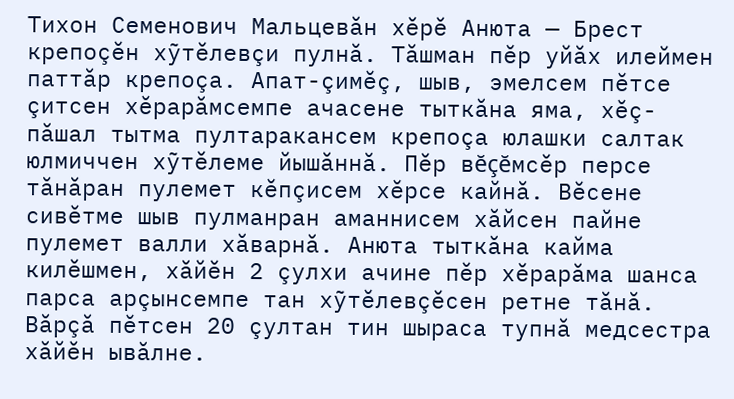Тихон Семенович Мальцевăн хĕрĕ Анюта — Брест крепоçĕн хỹтĕлевçи пулнă. Тăшман пĕр уйăх илеймен паттăр крепоçа. Апат-çимĕç, шыв, эмелсем пĕтсе çитсен хĕрарăмсемпе ачасене тыткăна яма, хĕç-пăшал тытма пултаракансем крепоçа юлашки салтак юлмиччен хỹтĕлеме йышăннă. Пĕр вĕçĕмсĕр персе тăнăран пулемет кĕпçисем хĕрсе кайнă. Вĕсене сивĕтме шыв пулманран аманнисем хăйсен пайне пулемет валли хăварнă. Анюта тыткăна кайма килĕшмен, хăйĕн 2 çулхи ачине пĕр хĕрарăма шанса парса арçынсемпе тан хỹтĕлевçĕсен ретне тăнă. Вăрçă пĕтсен 20 çултан тин шыраса тупнă медсестра хăйĕн ывăлне.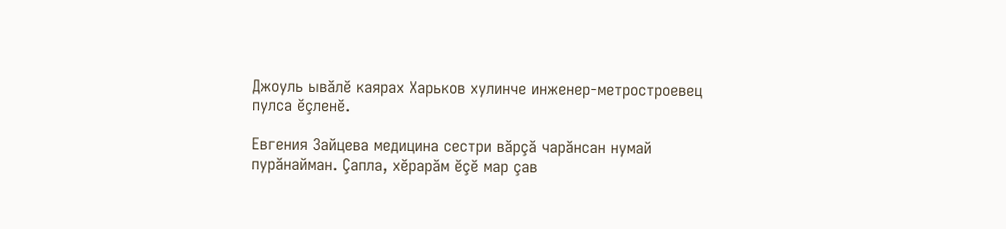Джоуль ывăлĕ каярах Харьков хулинче инженер-метростроевец пулса ĕçленĕ.

Евгения Зайцева медицина сестри вăрçă чарăнсан нумай пурăнайман. Çапла, хĕрарăм ĕçĕ мар çав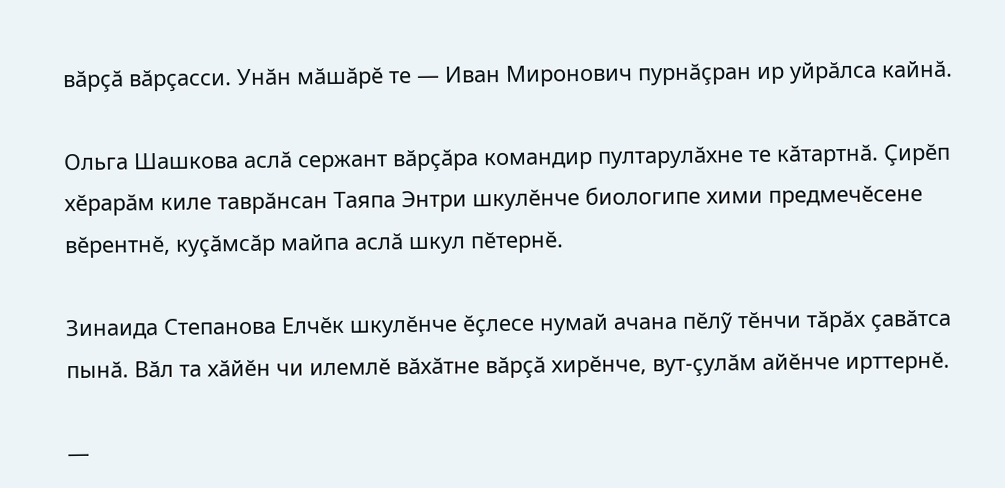вăрçă вăрçасси. Унăн мăшăрĕ те — Иван Миронович пурнăçран ир уйрăлса кайнă.

Ольга Шашкова аслă сержант вăрçăра командир пултарулăхне те кăтартнă. Çирĕп хĕрарăм киле таврăнсан Таяпа Энтри шкулĕнче биологипе хими предмечĕсене вĕрентнĕ, куçăмсăр майпа аслă шкул пĕтернĕ.

Зинаида Степанова Елчĕк шкулĕнче ĕçлесе нумай ачана пĕлỹ тĕнчи тăрăх çавăтса пынă. Вăл та хăйĕн чи илемлĕ вăхăтне вăрçă хирĕнче, вут-çулăм айĕнче ирттернĕ.

—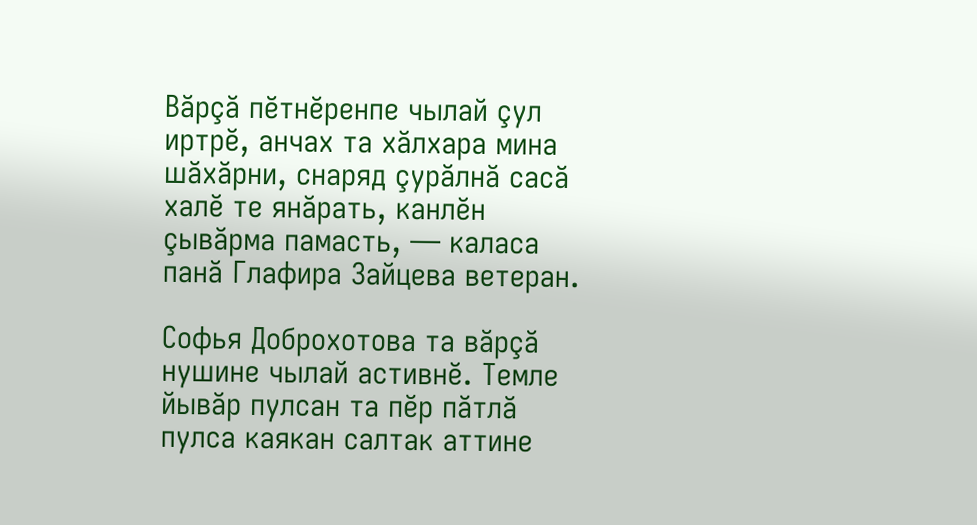Вăрçă пĕтнĕренпе чылай çул иртрĕ, анчах та хăлхара мина шăхăрни, снаряд çурăлнă сасă халĕ те янăрать, канлĕн çывăрма памасть, — каласа панă Глафира Зайцева ветеран.

Софья Доброхотова та вăрçă нушине чылай астивнĕ. Темле йывăр пулсан та пĕр пăтлă пулса каякан салтак аттине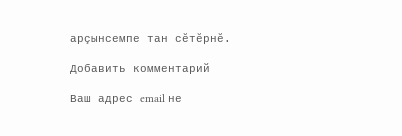арçынсемпе тан сĕтĕрнĕ.

Добавить комментарий

Ваш адрес email не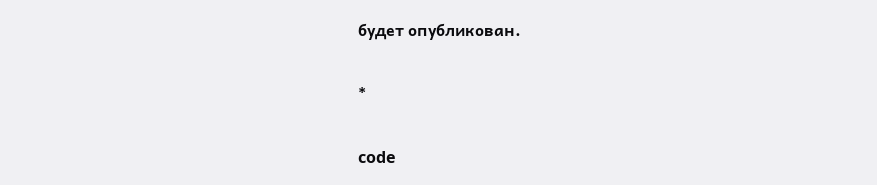будет опубликован.

*

code